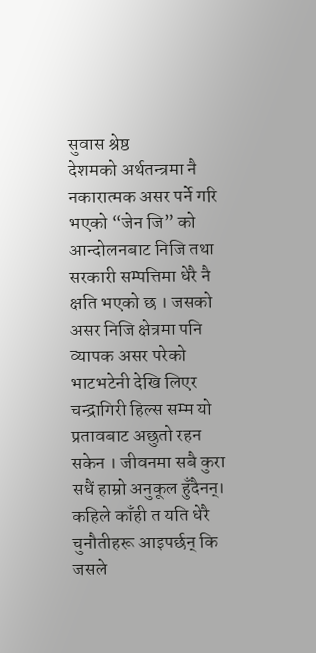सुवास श्रेष्ठ
देशमको अर्थतन्त्रमा नै नकारात्मक असर पर्ने गरि भएको “जेन जि” को आन्दोलनबाट निजि तथा सरकारी सम्पत्तिमा धेरै नै क्षति भएको छ । जसको असर निजि क्षेत्रमा पनि व्यापक असर परेको भाटभटेनी देखि लिएर चन्द्रागिरी हिल्स सम्म यो प्रतावबाट अछुतो रहन सकेन । जीवनमा सबै कुरा सधैं हाम्रो अनुकूल हुँदैनन्। कहिले काँही त यति धेरै चुनौतीहरू आइपर्छन् कि जसले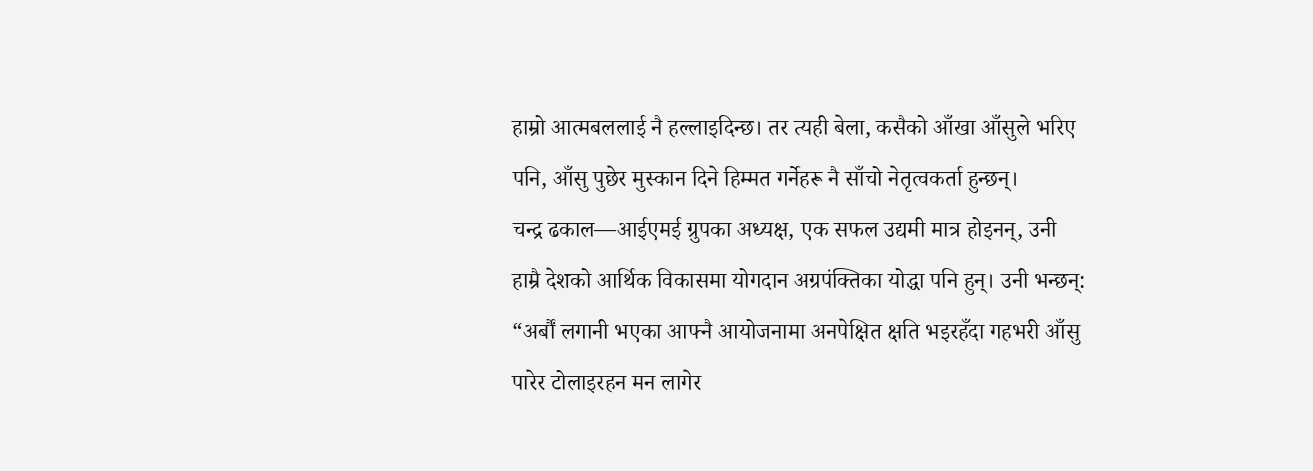हाम्रो आत्मबललाई नै हल्लाइदिन्छ। तर त्यही बेला, कसैको आँखा आँसुले भरिए पनि, आँसु पुछेर मुस्कान दिने हिम्मत गर्नेहरू नै साँचो नेतृत्वकर्ता हुन्छन्।
चन्द्र ढकाल—आईएमई ग्रुपका अध्यक्ष, एक सफल उद्यमी मात्र होइनन्, उनी हाम्रै देशको आर्थिक विकासमा योगदान अग्रपंक्तिका योद्धा पनि हुन्। उनी भन्छन्:
“अर्बौं लगानी भएका आफ्नै आयोजनामा अनपेक्षित क्षति भइरहँदा गहभरी आँसु पारेर टोलाइरहन मन लागेर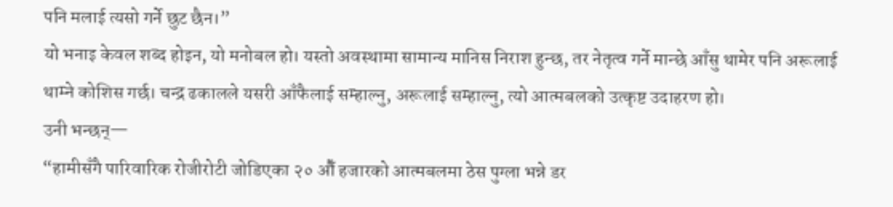पनि मलाई त्यसो गर्ने छुट छैन।”
यो भनाइ केवल शब्द होइन, यो मनोबल हो। यस्तो अवस्थामा सामान्य मानिस निराश हुन्छ, तर नेतृत्व गर्ने मान्छे आँसु थामेर पनि अरूलाई थाम्ने कोशिस गर्छ। चन्द्र ढकालले यसरी आँफैलाई सम्हाल्नु, अरूलाई सम्हाल्नु, त्यो आत्मबलको उत्कृष्ट उदाहरण हो।
उनी भन्छन्—
“हामीसँगै पारिवारिक रोजीरोटी जोडिएका २० औँ हजारको आत्मबलमा ठेस पुग्ला भन्ने डर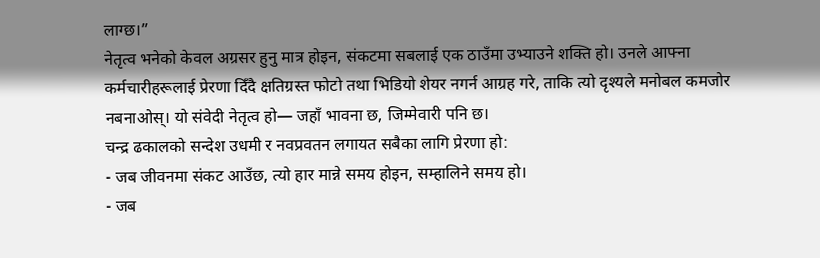लाग्छ।”
नेतृत्व भनेको केवल अग्रसर हुनु मात्र होइन, संकटमा सबलाई एक ठाउँमा उभ्याउने शक्ति हो। उनले आफ्ना कर्मचारीहरूलाई प्रेरणा दिँदै क्षतिग्रस्त फोटो तथा भिडियो शेयर नगर्न आग्रह गरे, ताकि त्यो दृश्यले मनोबल कमजोर नबनाओस्। यो संवेदी नेतृत्व हो— जहाँ भावना छ, जिम्मेवारी पनि छ।
चन्द्र ढकालको सन्देश उधमी र नवप्रवतन लगायत सबैका लागि प्रेरणा हो:
- जब जीवनमा संकट आउँछ, त्यो हार मान्ने समय होइन, सम्हालिने समय हो।
- जब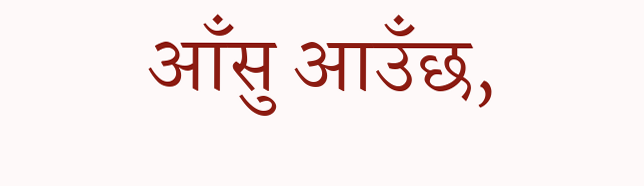आँसु आउँछ,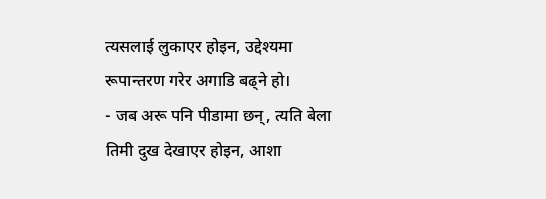त्यसलाई लुकाएर होइन, उद्देश्यमा रूपान्तरण गरेर अगाडि बढ्ने हो।
- जब अरू पनि पीडामा छन्, त्यति बेला तिमी दुख देखाएर होइन, आशा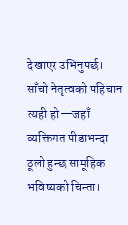देखाएर उभिनुपर्छ।
साँचो नेतृत्वको पहिचान त्यही हो—जहाँ व्यक्तिगत पीडाभन्दा ठूलो हुन्छ सामूहिक भविष्यको चिन्ता।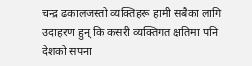चन्द्र ढकालजस्तो व्यक्तिहरू हामी सबैका लागि उदाहरण हुन् कि कसरी व्यक्तिगत क्षतिमा पनि देशको सपना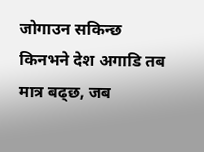जोगाउन सकिन्छ
किनभने देश अगाडि तब मात्र बढ्छ, जब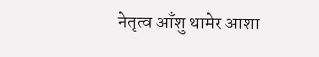नेतृत्व आँशु थामेर आशा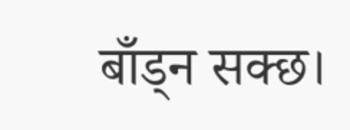बाँड्न सक्छ।